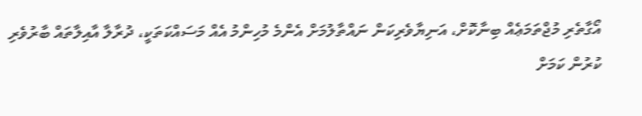އޯގާތެރި މުޖްތަމަޢެއް ބިނާކޮށް، އަނިޔާވެރިކަން ނައްތާލުމަށް އެންމެ މުހިންމު އެއް މަސައްކަތަކީ، ދުރާލާ އާއިލާތައް ބާރުވެރި ކުރުން ކަމަށް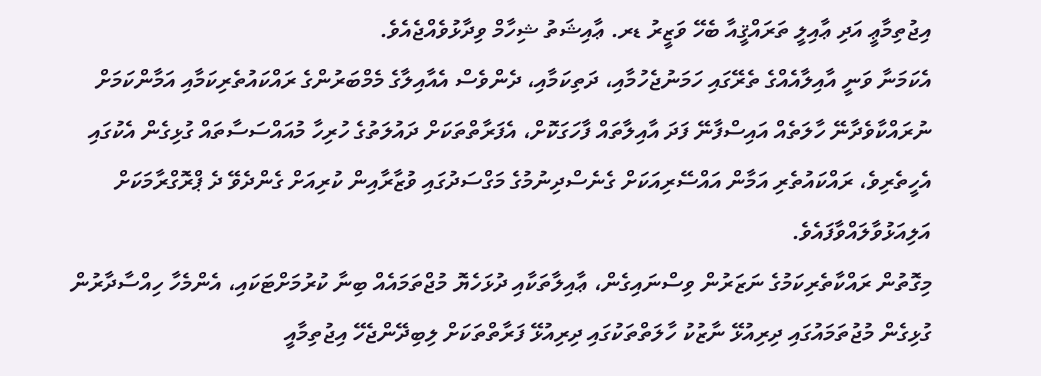އިޖުތިމާޢީ އަދި ޢާއިލީ ތަރައްޤީއާ ބެހޭ ވަޒީރު ޑރ. ޢާއިޝަތު ޝިހާމް ވިދާޅުވެއްޖެއެވެ.
އެކަމަނާ ވަނީ އާއިލާއެއްގެ ތެރޭގައި ހަމަނުޖެހުމާއި، ދަތިކަމާއި، ދެންވެސް އެއާއިލާގެ މެމްބަރުންގެ ރައްކައުތެރިކަމާއި އަމާންކަމަށް ނުރައްކާވެދާނޭ ހާލަތެއް އައިސްފާނޭ ފަދަ އާއިލާތައް ފާހަގަކޮށް، އެފަރާތްތަކަށް ދައުލަތުގެ ހުރިހާ މުއައްސަސާތައް ގުޅިގެން އެކުގައި އެހީތެރިވެ، ރައްކައުތެރި އަމާން އައްސޭރިއަކަށް ގެނެސްދިނުމުގެ މަގްސަދުގައި ވުޒާރާއިން ކުރިއަށް ގެންދެވޭ ދެ ޕްރޮގްރާމަކަށް އަލިއަޅުވާލައްވާފައެވެ.
މިގޮތުން ރައްކާތެރިކަމުގެ ނަޒަރުން ވިސްނައިގެން، ޢާއިލާތަކާއި ދުޅަހެޔޮ މުޖްތަމައެއް ބިނާ ކުރުމަށްޓަކައި، އެންމެހާ ހިއްސާދާރުން ގުޅިގެން މުޖުތަމައުގައި ދިރިއުޅޭ ނާޒުކު ހާލަތްތަކުގައި ދިރިއުޅޭ ފަރާތްތަކަށް ލިބިދޭންޖެހޭ އިޖުތިމާއީ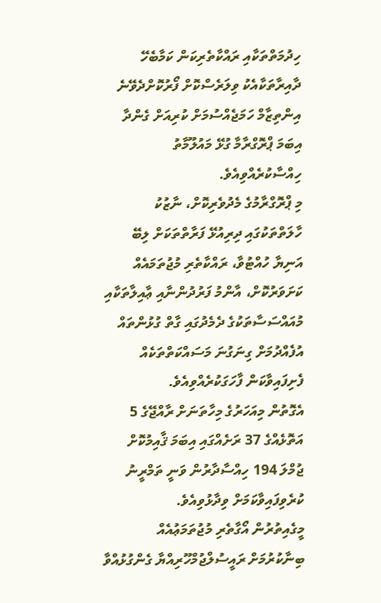ހިދުމަތްތަކާއި ރައްކާތެރިކަން ކަމާބެހޭ ދާއިރާތަކާއެކު ވިލަރެސްކޮށް ފޯރުކޮށްދެވޭނެ އިންތިޒާމް ހަމަޖެއްސުމަށް ކުރިއަށް ގެންދާ އިބަމަ ޕްރޮގްރާމާ ގުޅޭ މައުލޫމާތު ހިއްސާކުރެއްވިއެވެ.
މި ޕްރޮގްރާމުގެ މެދުވެރިކޮށް، ނާޒުކު ހާލަތްތަކުގައި ދިރިއުޅޭ ފަރާތްތަކަށް ލިބޭ އަނިޔާ ހުއްޓުވާ، ރައްކާތެރި މުޖުތަމައެއް ކަށަވަރުކޮށް، އާންމު ފަރުދުންނާއި ޢާއިލާތަކާއި މުއައްސަސާތަކުގެ ދެމެދުގައި ގާތް ގުޅުންތައް އުފެއްދުމަށް ގިނަގުނަ މަސައްކަތްތަކެއް ފެށިފައިވާކަން ފާހަގަކުރެއްވިއެވެ.
އެގޮތުން މިއަހަރުގެ މިހާތަނަށް ރާއްޖޭގެ 5 އަތޮޅެއްގެ 37 ރަށެއްގައި އިބަމަ ޤާއިމުކޮށް ޖުމްލަ 194 ހިއްސާދާރުން ވަނީ ތަމްރީނު ކުރެވިފައިވާކަމަށް ވިދާޅުވިއެވެ.
މީގެއިތުރުން އޯގާތެރި މުޖުތަމަޢުއެއް ބިނާކުރުމަށް ރައީސުލްޖުމްހޫރިއްޔާ ގެންގުޅުއްވާ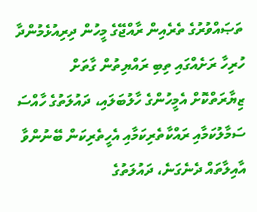ތަޞައްވުރުގެ ތެރެއިން ރާއްޖޭގެ މީހުން ދިރިއުޅެމުންދާ ހުރިހާ ރަށެއްގައި ތިބި ރައްޔިތުން ގާތަށް ޒިޔާރަތްކޮށް އެމީހުންގެ ހާލުބަލައި، ދައުލަތުގެ ހާއްސަ ސަމާލުކަމާއި ރައްކާތެރިކަމާއި އެހީތެރިކަން ބޭނުންވާ އާއިލާތައް ދެނެގަނެ، ދައުލަތުގެ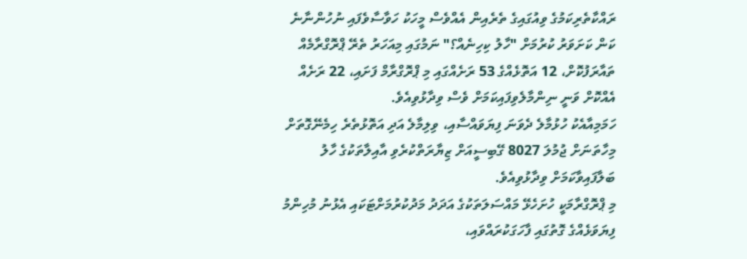ރައްކާތެރިކަމުގެ ވިއުގައިގެ ތެރެއިން އެއްވެސް މީހަކު ހަވާސާވެފައި ނުހުންނާނެ ކަން ކަށަވަރު ކުރުމަށް "ހާލު ކިހިނެއް؟" ނަމުގައި މިއަހަރު ތެރޭ ޕްރޮގްރާމެއް ތައާރަފުކޮށް، 12 އަތޮޅެއްގެ 53 ރަށެއްގައި މި ޕްރޮގްރާމް ފަށައި، 22 ރަށެއް އެއްކޮށް ވަނީ ނިންމާލެވިފައިކަމަށް ވެސް ވިދާޅުވިއެވެ.
ހަމަމިއާއެކު ހުޅުމާލެ ދެވަނަ ފިޔަވައްސާއި، ވިލިމާލެ އަދި އަތޮޅުތެރެ ހިމެނޭގޮތަށް މިހާތަނަށް ޖުމުލަ 8027 ގޭބިސީއަށް ޒިޔާރަތްކުރެވި އާއިލާތަކުގެ ހާލު ބަލާފައިވާކަމަށް ވިދާޅުވިއެވެ.
މި ޕްރޮގްރާމަކީ ހުށަހެޅޭ މައްސަލަތަކުގެ އަދަދު މަދުކުރުމަށްޓަކައި އެޅުނު މުހިންމު ފިޔަވަޅެއްގެ ގޮތުގައި ފާހަގަކުރައްވައި،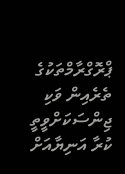ޕްރޮގްރާމްތަކުގެ ތެރެއިން ވަކި ޖިންސަކަށްވީތީ ކުރާ އަނިޔާއަށް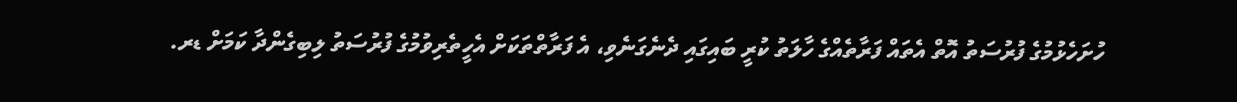ހުށަހެޅުމުގެ ފުރުސަތު އޮތް އެތައް ފަރާތެއްގެ ހާލަތު ކުރީ ބައިގައި ދެނެގަނެވި، އެ ފަރާތްތަކަށް އެހީތެރިވުމުގެ ފުރުސަތު ލިބިގެންދާ ކަމަށް ޑރ.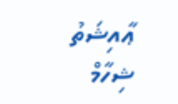ޢާއިޝަތު ޝިހާމް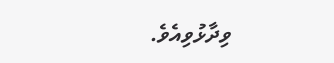ވިދާޅުވިއެވެ.